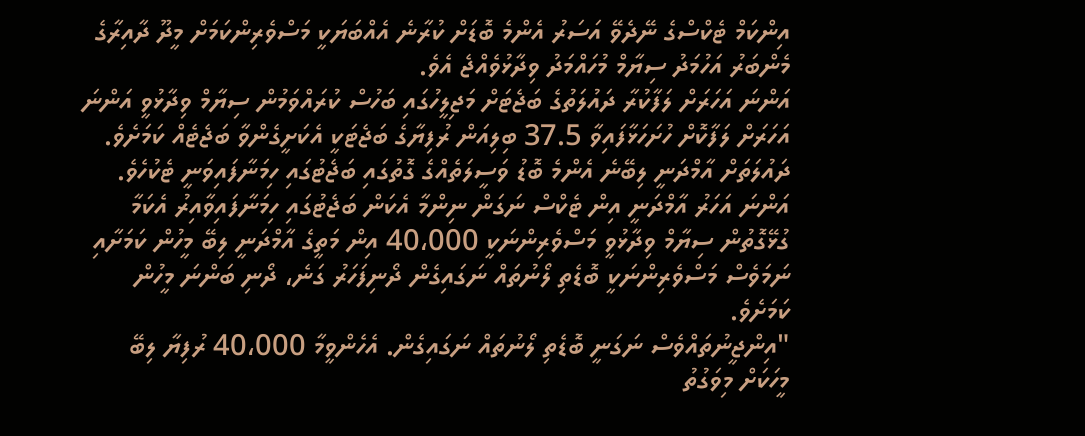އިންކަމް ޓެކްސްގެ ނޭދެވޭ އަސަރު އެންމެ ބޮޑަށް ކުރާނެ އެއްބަޔަކީ މަސްވެރިންކަމަށް މީދޫ ދާއިރާގެ މެންބަރު އަހުމަދު ސިޔާމް މުހައްމަދު ވިދާޅުވެއްޖެ އެވެ.
އަންނަ އަހަރަށް ލަފާކުރާ ދައުލަތުގެ ބަޖެޓަށް މަޖިލީހުގައި ބަހުސް ކުރައްވަމުން ސިޔާމް ވިދާޅުވީ އަންނަ އަހަރަށް ލަފާކޮށް ހުށަހަޅާފައިވާ 37.5 ބިލިއަން ރުފިޔާގެ ބަޖެޓަކީ އެކަށީގެންވާ ބަޖެޓެއް ކަމަށެވެ.
ދައުލަތަށް އާމްދަނީ ލިބޭނެ އެންމެ ބޮޑު ވަސީލަތެއްގެ ގޮތުގައި ބަޖެޓުގައި ހިމަނާފައިވަނީ ޓެކުހެވެ. އަންނަ އަހަރު އާމްދަނީ އިން ޓެކްސް ނަގަން ނިންމާ އެކަން ބަޖެޓުގައި ހިމަނާފައިވާއިރު އެކަމާ ގުޅޭގޮތުން ސިޔާމް ވިދާޅުވީ މަސްވެރިންނަކީ 40،000 އިން މަތީގެ އާމްދަނީ ލިބޭ މީހުން ކަމަށާއި ނަމަވެސް މަސްވެރިންނަކީ ބޮޑެތި ލޯނުތައް ނަގައިގެން ދޯނިފަހަރު ގަނެ، ދޯނި ބަންނަ މީހުން ކަމަށެވެ.
"އިންޖީނުތައްވެސް ނަގަނީ ބޮޑެތި ލޯނުތައް ނަގައިގެން. އެހެންވީމާ 40،000 ރުފިޔާ ލިބޭ މީހަކަށް މިވަގުތު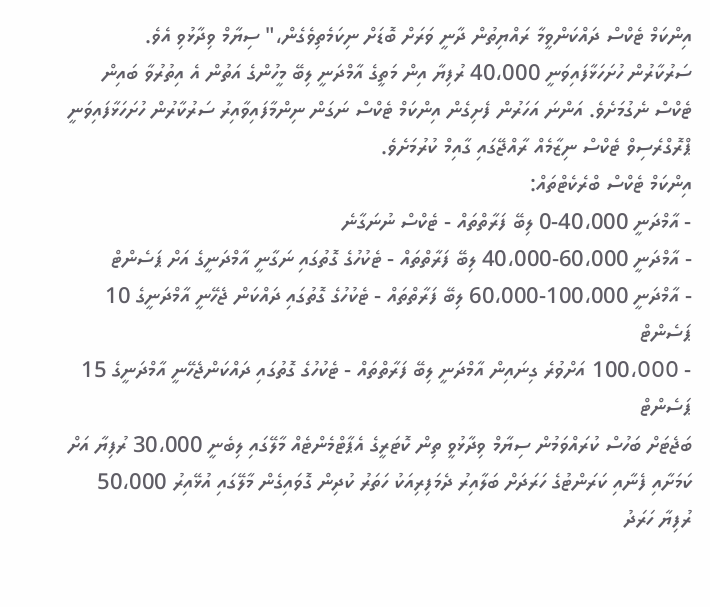އިންކަމް ޓެކްސް ދައްކަންވީމާ ރައްޔިތުން ދާނީ ވަރަށް ބޮޑަށް ނިކަމެތިވެގެން،" ސިޔާމް ވިދާޅުވި އެވެ.
ސަރުކާރުން ހުށަހަޅާފައިވަނީ 40،000 ރުފިޔާ އިން މަތީގެ އާމްދަނީ ލިބޭ މީހުންގެ އަތުން އެ އިތުރުވާ ބައިން ޓެކްސް ނެގުމަށެވެ. އަންނަ އަހަރުން ފެށިގެން އިންކަމް ޓެކްސް ނަގަން ނިންމާފައިވާއިރު ސަރުކާރުން ހުށަހަޅާފައިވަނީ ޕްރޮގްރެސިވް ޓެކްސް ނިޒާމެއް ރާއްޖޭގައި ގާއިމް ކުރުމަށެވެ.
އިންކަމް ޓެކްސް ބްރެކެޓްތައް:
- އާމްދަނީ 40،000-0 ލިބޭ ފަރާތްތައް - ޓެކްސް ނުނަގާނެ
- އާމްދަނީ 60،000-40،000 ލިބޭ ފަރާތްތައް - ޓެކުހުގެ ގޮތުގައި ނަގާނީ އާމްދަނީގެ އަށް ޕަސެންޓް
- އާމްދަނީ 100،000-60،000 ލިބޭ ފަރާތްތައް - ޓެކުހުގެ ގޮތުގައި ދައްކަން ޖެހޭނީ އާމްދަނީގެ 10 ޕަސެންޓް
- 100،000 އަށްވުރެ ގިނައިން އާމްދަނީ ލިބޭ ފަރާތްތައް - ޓެކުހުގެ ގޮތުގައި ދައްކަންޖެހޭނީ އާމްދަނީގެ 15 ޕަސެންޓް
ބަޖެޓަށް ބަހުސް ކުރައްވަމުން ސިޔާމް ވިދާޅުވީ ތިން ކޮޓަރީގެ އެޕާޓްމެންޓެއް މާލޭގައި ލިބެނީ 30،000 ރުފިޔާ އަށް ކަމަށާއި ފެނާއި ކަރަންޓުގެ ހަރަދަށް ބަލާއިރު ދެމަފިރިއަކު ހަތަރު ކުދިން ގޮވައިގެން މާލޭގައި އުޅޭއިރު 50،000 ރުފިޔާ ހަރަދު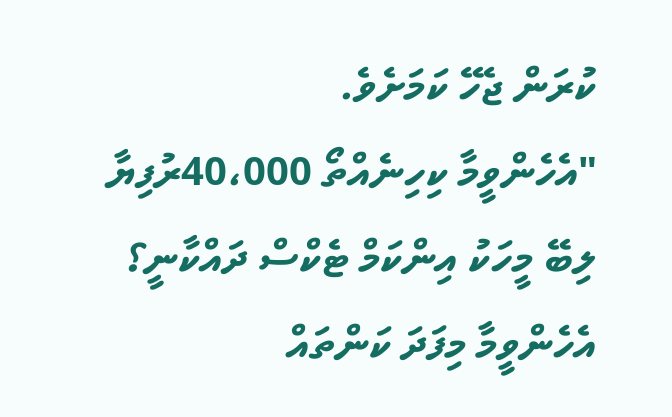ކުރަން ޖެހޭ ކަމަށެވެ.
"އެހެންވީމާ ކިހިނެއްތޯ 40،000ރުފިޔާ ލިބޭ މީހަކު އިންކަމް ޓެކްސް ދައްކާނީ؟ އެހެންވީމާ މިފަދަ ކަންތައް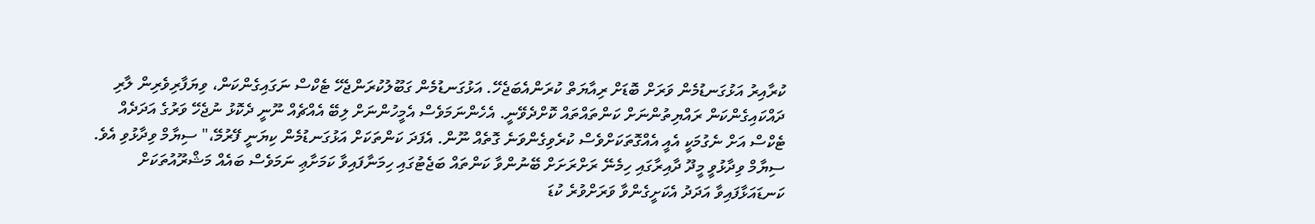ކުރާއިރު އަޅުގަނޑުމެން ވަރަށް ބޮޑަށް ރިއާޔަތް ކުރަންއެބަޖެހޭ. އަޅުގަނޑުމެން ގަބޫލުކުރަންޖެހޭ ޓެކްސް ނަގައިގެންކަން، ވިޔަފާރިވެރިން ލާރި ދައްކައިގެންކަން ރައްޔިތުންނަށް ކަންތައްތައް ކޮށްދެވޭނީ. އެހެންނަމަވެސް އެމީހުންނަށް ލިބޭ އެއްޗެއް ނޫނީ ދެކޮޅު ނުޖެހޭ ވަރުގެ އަދަދެއް ޓެކްސް އަށް ނެގުމަކީ އެއީ އެއްގޮތަކަށްވެސް ކުރެވިގެންވަނެ ގޮތެއް ނޫން. އެފަދަ ކަންތަކަށް އަޅުގަނޑުމެން ކިޔަނީ ފޭރުމޭ،" ސިޔާމް ވިދާޅުވި އެވެ.
ސިޔާމް ވިދާޅުވީ މީދޫ ދާއިރާގައި ހިމެނޭ ރަށްރަށަށް ބޭނުންވާ ކަންތައް ބަޖެޓުގައި ހިމަނާފައިވާ ކަމަށާޢި ނަމަވެސް ބައެއް މަޝްރޫއުތަކަށް ކަނޑައަޅާފައިވާ އަދަދު އެކަށީގެންވާ ވަރަށްވުރެ ކުޑަ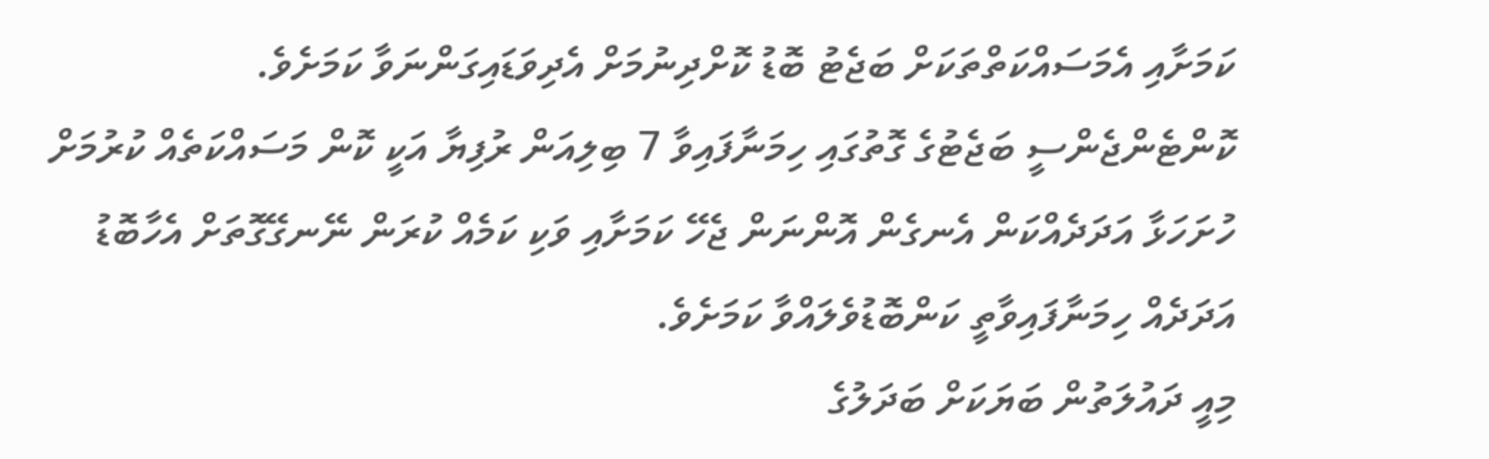ކަމަށާއި އެމަސައްކަތްތަކަށް ބަޖެޓު ބޮޑު ކޮށްދިނުމަށް އެދިވަޑައިގަންނަވާ ކަމަށެވެ.
ކޮންޓެންޖެންސީ ބަޖެޓުގެ ގޮތުގައި ހިމަނާފައިވާ 7 ބިލިއަން ރުފިޔާ އަކީ ކޮން މަސައްކަތެއް ކުރުމަށް ހުށަހަޅާ އަދަދެއްކަން އެނގެން އޮންނަން ޖެހޭ ކަމަށާއި ވަކި ކަމެއް ކުރަން ނޭނގޭގޮތަށް އެހާބޮޑު އަދަދެއް ހިމަނާފައިވާތީ ކަންބޮޑުވެލައްވާ ކަމަށެވެ.
މިއީ ދައުލަތުން ބަޔަކަށް ބަދަލުގެ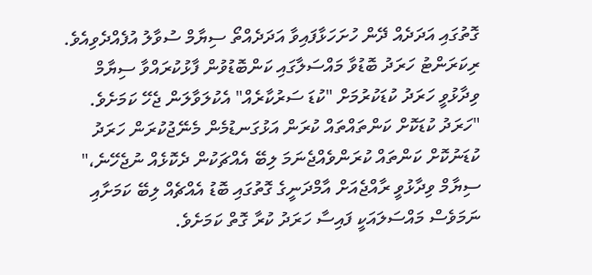ގޮތުގައި އަދަދެއް ދޭން ހުށަހަޅާފައިވާ އަދަދެއްތޯ ސިޔާމް ސުވާލު އުފެއްދެވިއެވެ. ރިކަރަންޓު ހަރަދު ބޮޑުވާ މައްސަލާގައި ކަންބޮޑުވުން ފާޅުކުރައްވާ ސިޔާމް ވިދާޅުވީ ހަރަދު ކުޑަކުރުމަށް "ކުޑަ ސަރުކާރެއް" އެކުލަވާލަން ޖެހޭ ކަމަށެވެ.
"ހަރަދު ކުޑަކޮށް ކަންތައްތައް ކުރަން އަޅުގަނޑުމެން މެނޭޖުކުރަން ހަރަދު ކުޑަނުކޮށް ކަންތައް ކުރަންވެއްޖެނަމަ ލިބޭ އެއްޗަކުން ދެކޮޅެއް ނުޖެހޭނެ،"
ސިޔާމް ވިދާޅުވީ ރާއްޖެއަށް އާމްދަނީގެ ގޮތުގައި ބޮޑު އެއްޗެއް ލިބޭ ކަމަށާއި ނަމަވެސް މައްސަލައަކީ ފައިސާ ހަރަދު ކުރާ ގޮތް ކަމަށެވެ.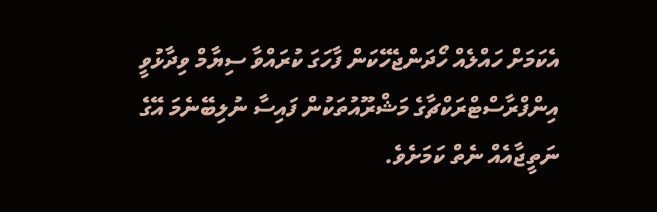އެކަމަށް ހައްލެއް ހޯދަންޖެހޭކަން ފާހަގަ ކުރައްވާ ސިޔާމް ވިދާޅުވީ އިންފްރާސްޓްރަކްޗާގެ މަޝްރޫއުތަކުން ފައިސާ ނުލިބޭނެމަ އޭގެ ނަތީޖާއެއް ނެތް ކަމަށެވެ.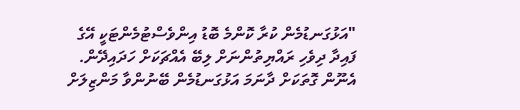"އަޅުގަނޑުމެން ކުރާ ކޮންމެ ބޮޑު އިންވެސްޓުމެންޓަކީ އޭގެ ފައިދާ ދިވެހި ރައްޔިތުންނަށް ލިބޭ އެއްޗަކަށް ހަދައިދޭން. އެނޫން ގޮތަކަށް ދާނަމަ އަޅުގަނޑުމެން ބޭނުންވާ މަންޒިލަށް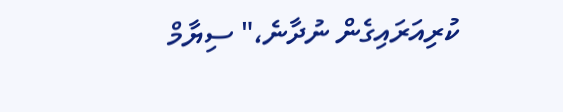ކުރިއަރައިގެން ނުދާނެ،" ސިޔާމް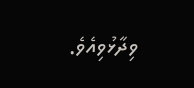ވިދާޅުވިއެވެ.